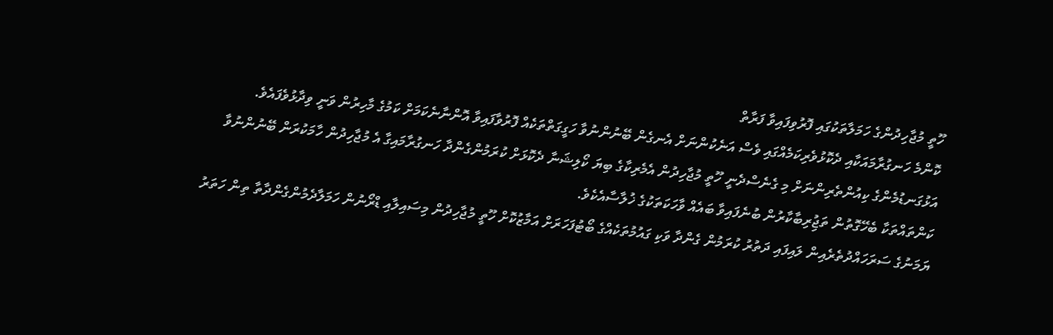ހޫތީ މުޖާހިދުންގެ ހަމަލާތަކުގައި ފޮރުވިފައިވާ ފަރާތް
ކޮންމެ ހަނގުރާމައަކާއި ދެކޮޅުވެރިކަމެއްގައި ވެސް އަނެކުންނަށް އެނގެން ބޭނުންނުވާ ހަގީގަތްތަކެއް ފޮރުވާފައިވާ އޮންނާނެކަމަށް ކަމުގެ މާހިރުން ވަނީ ވިދާޅުވެފައެވެ.
އަޅުގަނޑުމެންގެ ކިއުންތެރިންނަށް މި ގެނެސްދެނީ ހޫތީ މުޖާހިދުން އެމެރިކާގެ ބިޔަ ކޯލިޝަނާ ދެކޮޅަށް ކުރަމުންގެންދާ ހަނގުރާމައިގާ އެ މުޖާހިދުން ހާމަކުރަން ބޭނުންނުވާ ކަންތައްތަކާ ބެހޭގޮތުން ތަޖުިރިބާކާރުން ބުނެފައިވާ ބައެއް ވާހަކަތަކުގެ ޚުލާސާއެކެވެ.
ޔަމަނުގެ ސަރަހައްދުތެރެއިން ލައިފައި ދަތުރު ކުރަމުން ގެންދާ ވަކި ގައުމުތަކެއްގެ ބޯޓުފަހަރަށް އަމާޒުކޮށް ހޫތީ މުޖާހިދުން މިސައިލާއި ޑްރޯނުން ހަމަލާދެމުންގެންދާތާ ތިން ހަތަރު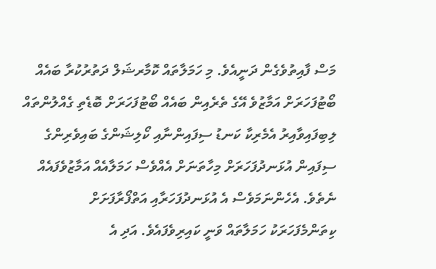މަސް ފާއިތުވެގެން ދަނީއެވެ. މި ހަމަލާތައް ކޮމާރޝަލް ދަތުރުކުރާ ބައެއް ބޯޓުފަހަރަށް އަމާޒުވެ އޭގެ ތެރެއިން ބައެއް ބޯޓުފަހަރަށް ބޮޑެތި ގެއްލުންތައް ލިބިފައިވާއިރު އެމެރިކާ ކަނޑު ސިފައިންނާއި ކޯލިޝަންގެ ބައިވެރިންގެ ސިފައިން އުޅަނދުފަހަރަށް މިހާތަނަށް އެއްވެސް ހަމަލާއެއް އަމާޒުވެފައެއް ނެތެވެ. އެހެންނަމަވެސް އެ އުޅަނދުފަހަރާއި އަތްފޯރާފަށަށް ކިތަންމެފަހަރަކު ހަމަލާތައް ވަނީ ކައިރިވެފައެވެ. އަދި އެ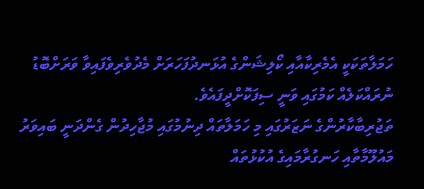ހަމަލާތަކަކީ އެމެރިކާއާއި ކޯލިޝަންގެ އުޅަނދުފަހަރަށް މެދުވެރިވެފައިވާ ވަރަށްބޮޑު ނުރައްކަލެއް ކަމުގައި ވަނީ ސިފަކޮށްދީފައެވެ.
ތަޖުރިބާކާރުންގެ ނަޒަރުގައި މި ހަމަލާތައް ދިނުމުގައި މުޖާހިދުން ގެންދަނީ ބައިވަރު މައުލޫމާތާއި ހަނގުރާމައިގެ އުކުޅުތައް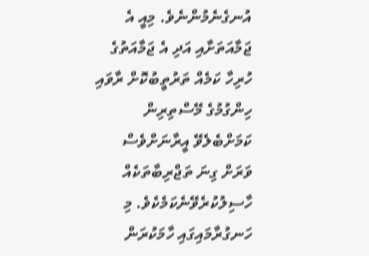އުނގެނެމުންނެވެ. މިއީ އެ ޖަމާއަތަށާއި އަދި އެ ޖަމާއަތުގެ ހުރިހާ ކަމެއް ތަރުތީބުކޮށް ރާވައި ހިންގުމުގެ މޭސްތިރިން ކަމަށްބެލެވޭ އީރާނަށްވެސް ވަރަށް ގިނަ ތަޖްރިބާތަކެއް ހާސިލުކުރެވޭނެކަމެކެވެ. މި ހަނގުރާމައިގައި ހާމަކުރަން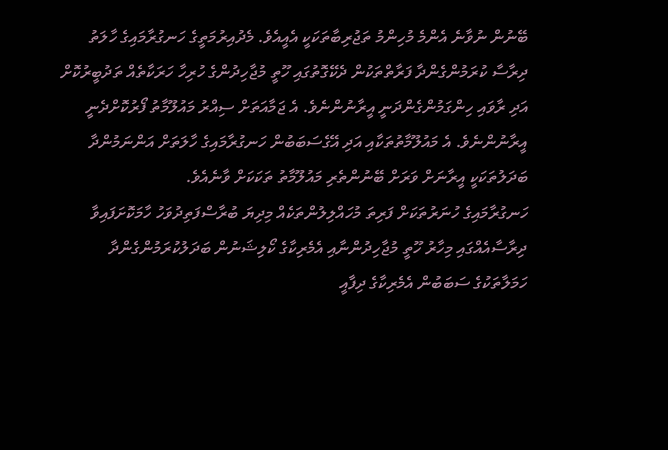ބޭނުން ނުވާނެ އެންމެ މުހިންމު ތަޖުރިބާތަކަކީ އެއީއެވެ. މެދުއިރުމަތީގެ ހަނގުރާމައިގެ ހާލަތު ދިރާސާ ކުރަމުންގެންދާ ފަރާތްތަކުން ދެކޭގޮތުގައި ހޫތީ މުޖާހިދުންގެ ހުރިހާ ހަރަކާތެއް ތަދުބީރުކޮށް އަދި ރާވައި ހިންގަމުންގެންދަނީ އީރާނުންނެވެ. އެ ޖަމާއަތަށް ސިއްރު މައުލޫމާތު ފޯރުކޮށްދެނީ އީރާނުންނެވެ. އެ މައުލޫމާތުތަކާއި އަދި އޭގެސަބަބުން ހަނގުރާމައިގެ ހާލަތަށް އަންނަމުންދާ ބަދަލުތަކަކީ އީރާނަށް ވަރަށް ބޭނުންތެރި މައުލޫމާތު ތަކަކަށް ވާނެއެވެ.
ހަނގުރާމައިގެ ހުނަރުތަކަށް ފަރިތަ މުހައްލިލުންތަކެއް މިދިޔަ ބުރާސްފަތިދުވަހު ހާމަކޮށަފައިވާ ދިރާސާއެއްގައި މިހާރު ހޫތީ މުޖާހިދުންނާއި އެމެރިކާގެ ކޯލިޝަނުން ބަދަލުކުރަމުންގެންދާ ހަމަލާތަކުގެ ސަބަބުން އެމެރިކާގެ ދިފާއީ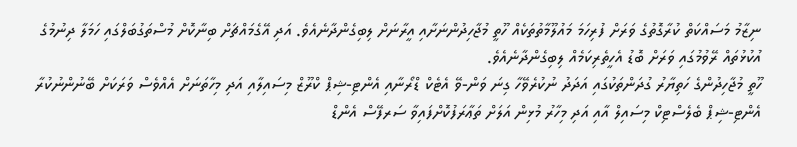ނިޒާމު މަސައްކަތް ކުރާގޮތުގެ ވަރަށް ފުރިހަމަ މައުލޫމާތުތަކެއް ހޫތީ މުޖާހިދުންނަށާއި އީރާނަށް ލިބިގެންދާނެއެވެ. އަދި އޭގެމައްޗަށް ބިނާކޮށް މުސްތަގުބަލްގައި ހަމަލާ ދިނުމުގެ އުކުޅުތައް ރޭވުމުގައި ވަރަށް ބޮޑު އެހީތެރިކަމެއް ލިބިގެންދާނެއެވެ.
ހޫތީ މުޖާހިދުންގެ ހަތިޔާރު ގުދަންތަކުގައި އަދަދު ނުކުރެވޭހާ ގިނަ ވަން-ވޭ އެޓެކް ޑްރޯނާއި އެންޓި-ޝިޕް ކްރޫޒް މިސައިލާއި އަދި މިހާތަނަށް އެއްވެސް ވަރަކަށް ބޭނުންނުކުރާ އެންޓި-ޝިޕް ބެލެސްޓިކް މިސައިލް އާއި އަދި މިހާރު މުޅިން އަލަށް ތަޢާރަފުކޮށްފައިވާ ސަރފޭސް އެންޑް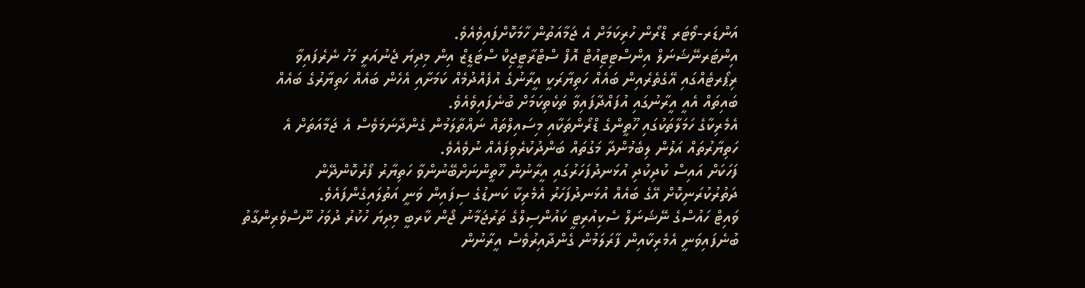އަންޑަރ-ވޯޓަރ ޑްރޯން ހުރިކަމަށް އެ ޖަމާއަތުން ހާމަކޮށްފައިވެއެވެ.
އިންޓަރނޭޝަނަލް އިންސްޓިޓިއުޓް އޮފް ސްޓްރާޓީޖިކް ސްޓަޑީޒް އިން މިދިޔަ ޖެނުއަރީ މަހު ނެރެފައިވާ ރިޕޯރޓެއްގައި އޭގެތެރެއިން ބައެއް ހަތިޔާރަކީ އީރާނުގެ އުފެއްދުމެއް ކަމަށާއި އެހެން ބައެއް ހަތިޔާރުގެ ބައެއް ބައިތައް އެއީ އީރާނުގައި އުފައްދާފައިވާ ތަކެތިކަމަށް ބުނެފައިވެއެވެ.
އެމެރިކާގެ ހަމަލާތަކުގައި ހޫތީންގެ ޑްރޯންތަކާއި މިސައިލްތައް ނައްތާލަމުން ގެންދާނަމަވެސް އެ ޖަމާއަތަށް އެ ހަތިޔާރުތައް އަލުން ލިބެމުންދާ މަގުތައް ބަންދުކުރެވިފައެއް ނުވެއެވެ.
ފަހަކަށް އައިސް ކުދިކުދި އުޅަނދުފަހަރުގައި އީރާނުން ހޫތީންނަށްބޭނުންވާ ހަތިޔާރު ފޯރުކޮންދޭން ދަތުރުކުރަނިކޮށް އޭގެ ބައެއް އުޅަނދުފަހަރު އެމެރިކާ ކަނޑުގެ ސިފައިން ވަނީ އަތުލައިގެންފައެވެ.
ވައިޓް ހައުސްގެ ނޭޝަނަލް ސެކިއުރިޓީ ކައުންސިލްގެ ތަރުޖަމާނު ޖޯން ކާރބީ މިދިޔަ ހުކުރު ދުވަހު ނޫސްވެރިންގާތު ބުނެފައިވަނީ އެމެރިކާއިން ފާރަލަމުން ގެންދާއިރުވެސް އީރާނުން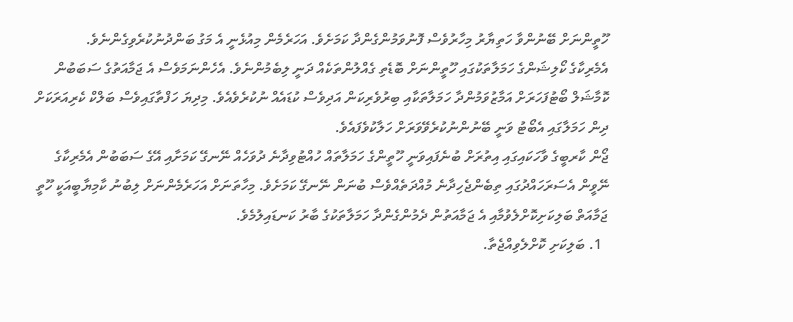ހޫތީންނަށް ބޭނުންވާ ހަތިޔާރު މިހާރުވެސް ފޮނުވަމުންގެންދާ ކަމަށެވެ. އަހަރެމެން މިއުޅެނީ އެ މަގު ބަންދުނުކުރެވިގެންނެވެ.
އެމެރިކާގެ ކޯލިޝަންގެ ހަމަލާތަކުގައި ހޫތީންނަށް ބޮޑެތި ގެއްލުންތަކެއް ދަނީ ލިބެމުންނެވެ. އެހެންނަމަވެސް އެ ޖަމާއަތުގެ ސަބަބުން ކޮމާޝަލް ބޯޓުފަހަރަށް އަމާޒުވަމުންދާ ހަމަލާތަކާއި ބިރުވެރިކަން އަދިވެސް ކުޑައެއް ނުކުރެވެއެވެ. މިދިޔަ ހަފްތާގައިވެސް ބަލްކް ކެރިއަރަކަށް ދިން ހަމަލާގައި އެބޯޓު ވަނީ ބޭނުންނުކުރެވޭވަރަށް ހަލާކުވެފައެވެ.
ޖޯން ކާރބީގެ ވާހަކައިގައި އިތުރަށް ބުނެފައިވަނީ ހޫތީންގެ ހަމަލާތައް ހުއްޓުވިދާނެ ދުވަހެއް ނޭނގޭ ކަމަށާއި އޭގެ ސަބަބުން އެމެރިކާގެ ނޭވީން އެސަރަހައްދުގައި ތިބެންޖެހިދާނެ މުއްދަތެއްވެސް ބުނަން ނޭނގޭ ކަމަށެވެ. މިހާތަނަށް އަހަރެމެންނަށް ލިބުނު ކާމިޔާބީއަކީ ހޫތީ ޖަމާއަތް ބަލިކަށިކޮށްލެވުމާއި އެ ޖަމާއަތުން ދެމުންގެންދާ ހަމަލާތަކުގެ ބާރު ކަނޑައިލުމެވެ.
  1. ބަލިކަށި ކޮށްލެވިއްޖެތާ.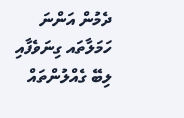ދެމުން އަންނަ ހަމަލާތައ ގިނަވެފާއި ލިބޭ ގެއްލުންތައް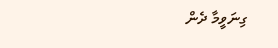ގިނަވީމާ ދެން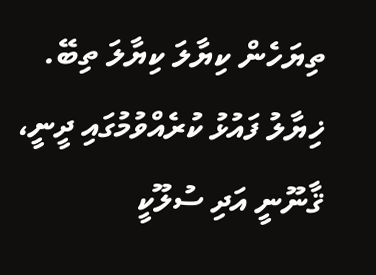ތިޔަހެން ކިޔާލަ ކިޔާލަ ތިބޭ.
ޚިޔާލު ފައުޅު ކުރެއްވުމުގައި ދީނީ، ޤާނޫނީ އަދި ސުލޫކީ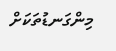މިންގަނޑުތަކަށް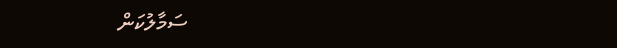ސަމާލުކަން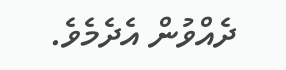ދެއްވުން އެދެމެވެ.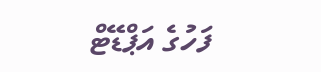ފަހުގެ އަޕްޑޭޓް